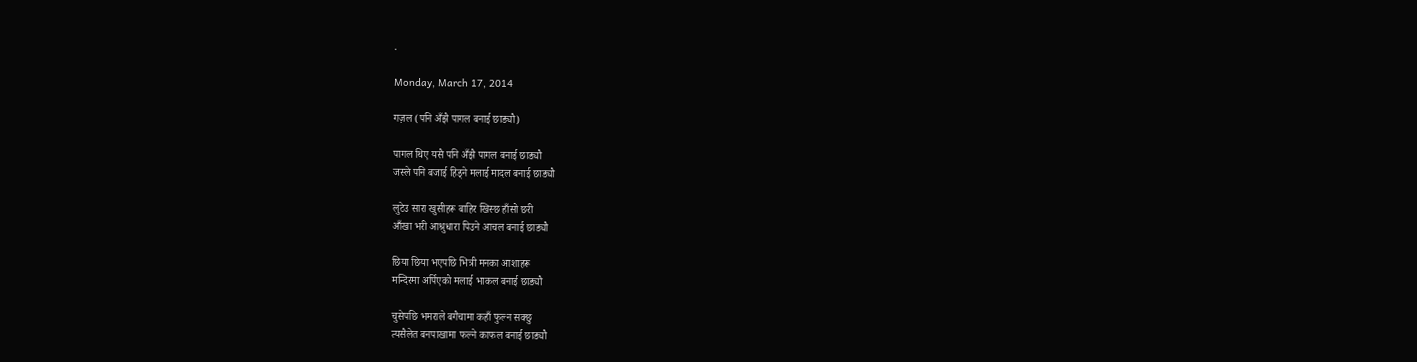.

Monday, March 17, 2014

गज़ल (पनि अँझै पागल बनाई छाड्यौ)

पागल थिए यसै पनि अँझै पागल बनाई छाड्यौ
जस्ले पनि बजाई हिड्ने मलाई मादल बनाई छाड्यौ

लुटेउ सारा खुसीहरू बाहिर खिस्छ हाँसो छरी
आँखा भरी आश्रुधारा पिउने आचल बनाई छाड्यौ

छिया छिया भएपछि भित्री मनका आशाहरू
मन्दिरमा अर्पिएको मलाई भाकल बनाई छाड्यौ

चुसेपछि भमराले बगैचामा कहाँ फुल्न सक्छु
त्यसैलेत बनपाखामा फल्ने काफल बनाई छाड्यौ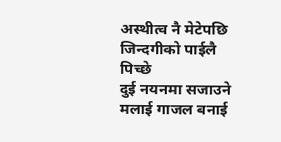अस्थीत्व नै मेटेपछि जिन्दगीको पाईलै पिच्छे
दुई नयनमा सजाउने मलाई गाजल बनाई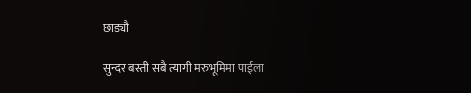छाड्यौ

सुन्दर बस्ती सबै त्यागी मरुभूमिमा पाईला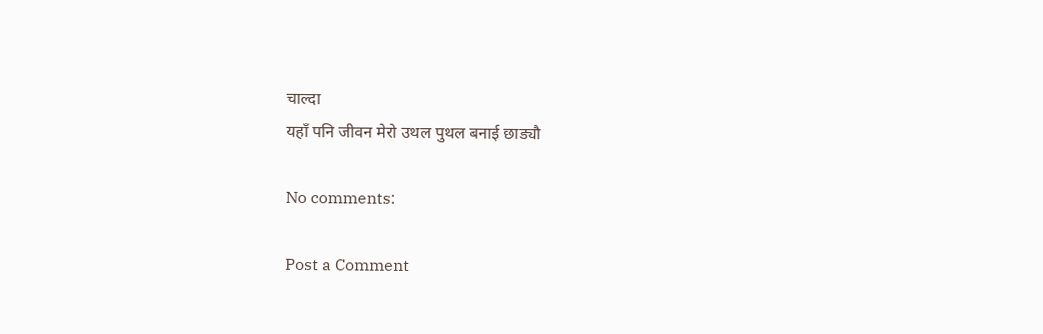चाल्दा
यहाँ पनि जीवन मेरो उथल पुथल बनाई छाड्यौ

No comments:

Post a Comment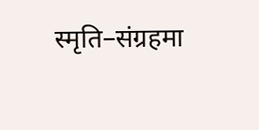स्मृति–संग्रहमा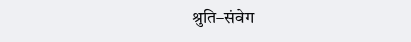श्रुति–संवेग